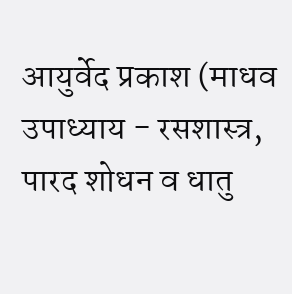आयुर्वेद प्रकाश (माधव उपाध्याय - रसशास्त्र, पारद शोधन व धातु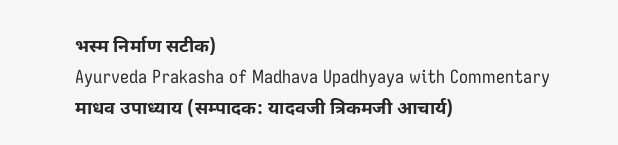भस्म निर्माण सटीक)
Ayurveda Prakasha of Madhava Upadhyaya with Commentary
माधव उपाध्याय (सम्पादक: यादवजी त्रिकमजी आचार्य)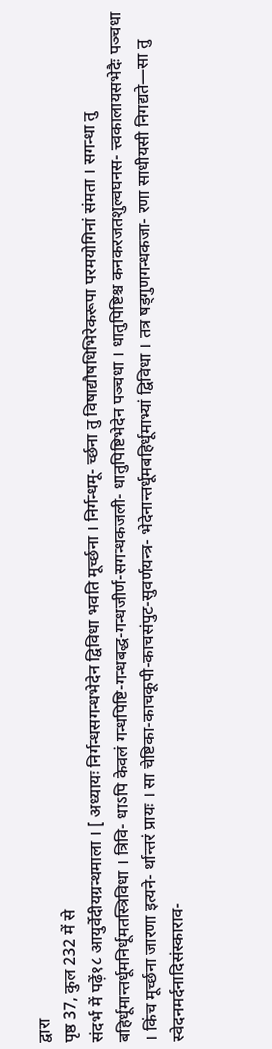द्वारा
पृष्ठ 37, कुल 232 में से
संदर्भ में पढ़ें१८ आयुर्वेदीयग्रन्थमाला । [ अध्यायः निर्गन्धसगन्धभेदेन द्विविधा भवति मूर्च्छना । निर्गन्धमू- र्च्छना तु विषाद्यौषधिभिरेकरूपा परमयोगिनां संमता । सगन्धा तु बहिर्धूमान्तर्धूमनिर्धूमतस्त्रिविधा । त्रिवि- धाऽपि केवलं गन्धपिष्टि-गन्धबद्ध-गन्धजीर्ण-सगन्धकजली- धातुपिष्टिभेदेन पञ्चधा । धातुपिष्टिश्च कनकरजतशुल्वघनस- त्त्वकालायसभेदैः पञ्चधा । किंच मूर्च्छना जारणा इत्यने- र्थान्तरं प्रायः । सा चेष्टिका-काचकूपी-काचसंपुट-सुवर्णयन्त्र- भेदेनान्तर्धूमबहिर्धूमाभ्यां द्विविधा । तत्र षड्गुणगन्धकजा- रणा साधीयसी निगद्यते—सा तु स्वेदनमर्दनादिसंस्काराव-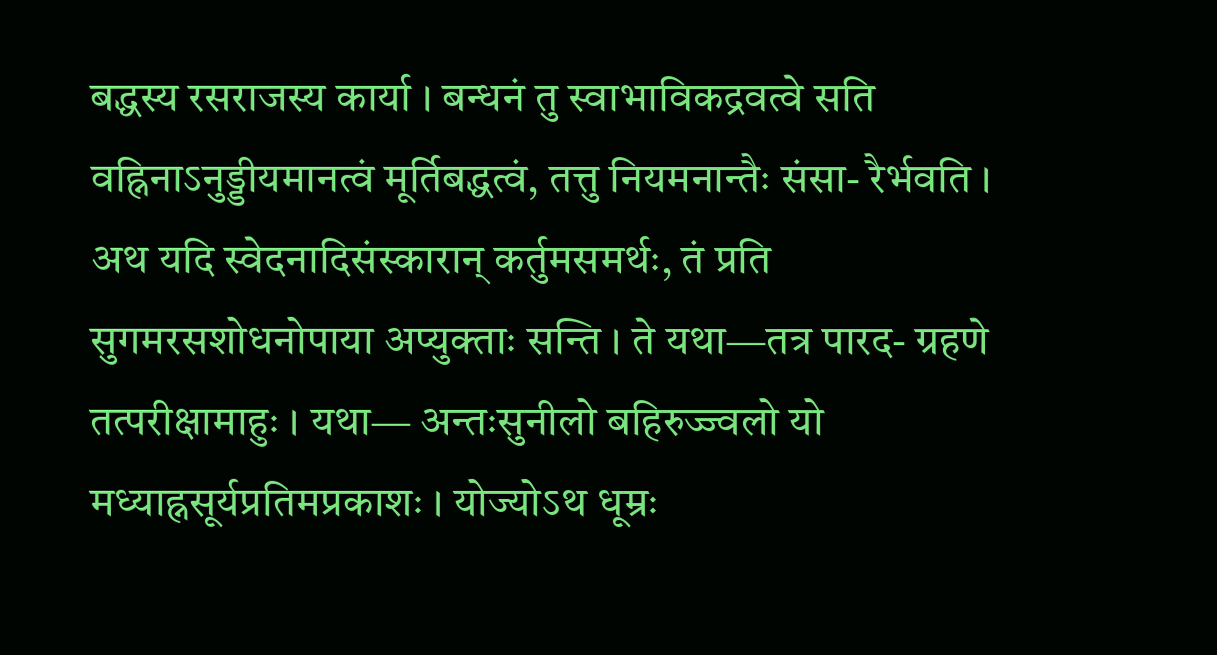बद्धस्य रसराजस्य कार्या । बन्धनं तु स्वाभाविकद्रवत्वे सति वह्निनाऽनुड्डीयमानत्वं मूर्तिबद्धत्वं, तत्तु नियमनान्तैः संसा- रैर्भवति । अथ यदि स्वेदनादिसंस्कारान् कर्तुमसमर्थः, तं प्रति सुगमरसशोधनोपाया अप्युक्ताः सन्ति । ते यथा—तत्र पारद- ग्रहणे तत्परीक्षामाहुः । यथा— अन्तःसुनीलो बहिरुज्ज्वलो यो मध्याह्नसूर्यप्रतिमप्रकाशः । योज्योऽथ धूम्रः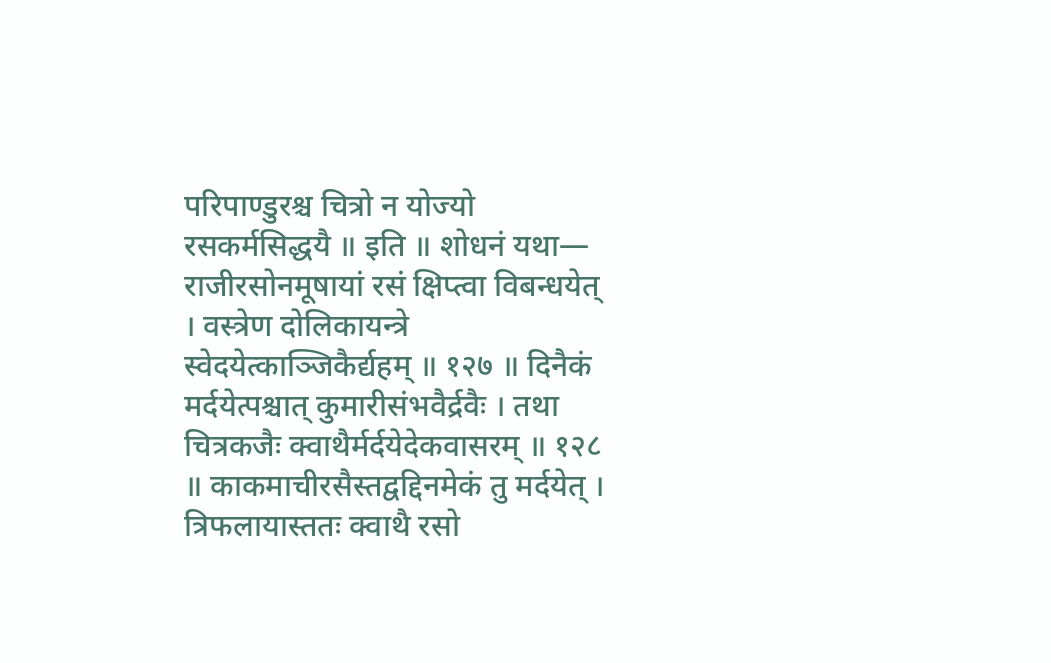परिपाण्डुरश्च चित्रो न योज्यो रसकर्मसिद्धयै ॥ इति ॥ शोधनं यथा— राजीरसोनमूषायां रसं क्षिप्त्वा विबन्धयेत् । वस्त्रेण दोलिकायन्त्रे स्वेदयेत्काञ्जिकैर्द्यहम् ॥ १२७ ॥ दिनैकं मर्दयेत्पश्चात् कुमारीसंभवैर्द्रवैः । तथा चित्रकजैः क्वाथैर्मर्दयेदेकवासरम् ॥ १२८ ॥ काकमाचीरसैस्तद्वद्दिनमेकं तु मर्दयेत् । त्रिफलायास्ततः क्वाथै रसो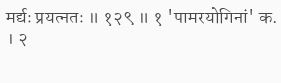मर्द्यः प्रयत्नतः ॥ १२९ ॥ १ 'पामरयोगिनां' क. । २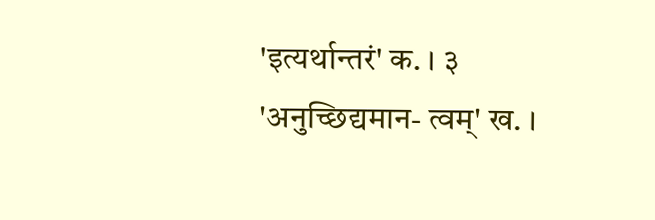'इत्यर्थान्तरं' क. । ३ 'अनुच्छिद्यमान- त्वम्' ख. ।